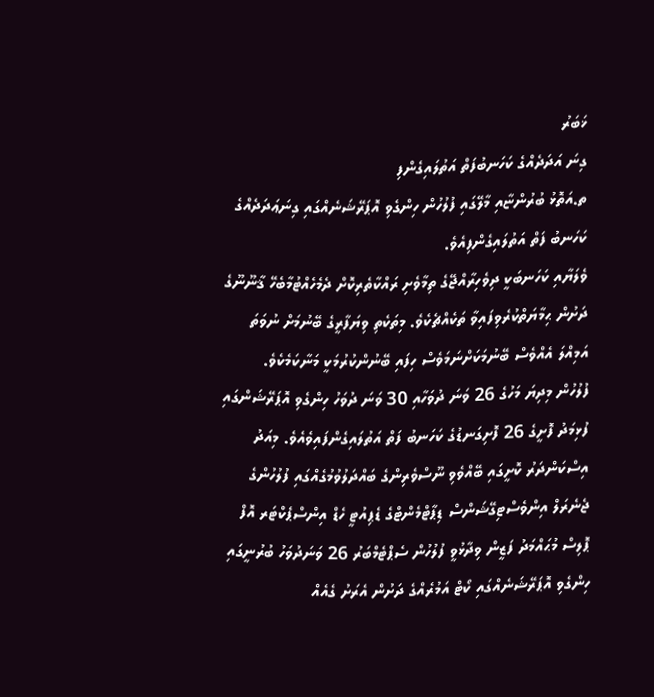ޚަބަރު
ގިނަ އަދަދެއްގެ ކަހަނބުފަތް އަތުލައިގެންފި
ތ.އަތޮޅު ބުރުންޏާއި މާލޭގައި ފުލުހުން ހިންގެވި އޮޕަރޭޝަނެއްގައި ގިނަޢަދަދެއްގެ ކަހަނބު ފަތް އަތުލައިގެންފިއެވެ.
ވެލަޔާއި ކަހަނބަކީ ދިވެހިރާއްޖޭގެ ތިމާވެށި ރައްކާތެރިކޮށް ދެމެހެއްޓުމާބެހޭ ޤާނޫނޫގެ ދަށުން ޙިމާޔަތްކުރެވިފައިވާ ތަކެއްޗެކެވެ. މިތަކެތި ވިޔަފާރީގެ ބޭނުމަށް ނުވަތަ އަމިއްލަ އެއްވެސް ބޭނުމަކަށްނަމަވެސް ހިފައި ބޭނުންކުރުމަކީ މަނާކަމެކެވެ.
ފުލުހުން މިދިޔަ މަހުގެ 26 ވަނަ ދުވަހާއި 30 ވަނަ ދުވަހު ހިންގެވި އޮޕަރޭޝަންގައި ފުޅިމަދު ފޮށީގެ 26 ފޮށިގަނޑުގެ ކަހަނބު ފަތް އަތުލައިގެންފައިވެއެވެ. މިއަދު އިސްކަންދަރު ކޮށީގައި ބޭއްވެވި ނޫސްވެރިންގެ ބައްދަލުވުމުގެއްގައި ފުލުހުންގެ ޖެނެރަލް އިންވެސްޓިގޭޝަންސް ޑިޕާޓްމެންޓްގެ ޑެޕިއުޓީ ހެޑް އިންސްޕެކްޓަރ އޮފް ޕޮލިސް މުޙައްމަދު ފަޒީން ވިދާޅުވީ ފުލުހުން ސެޕްޓެމްބަރު 26 ވަނަދުވަހު ބުރުނީގައި ހިންގެވި އޮޕަރޭޝަނެއްގައި ކޯޓް އަމުރެއްގެ ދަށުން އެރަށު ގެއެއް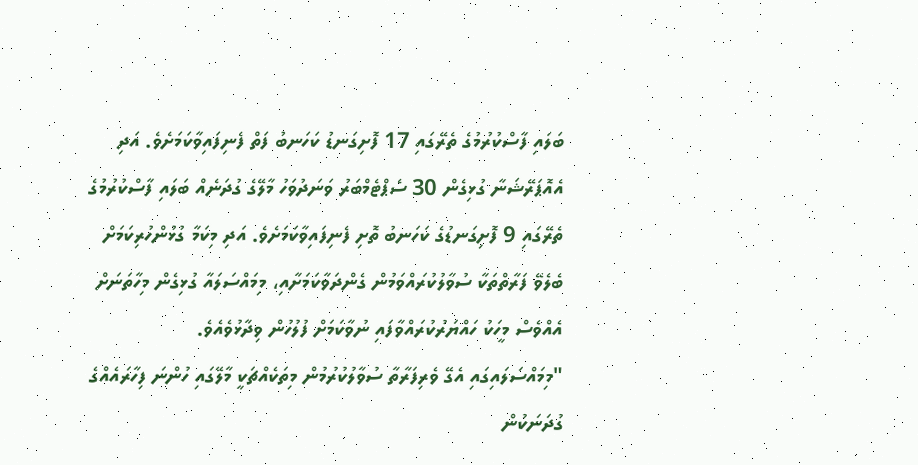ބަލައި ފާސްކުރުމުގެ ތެރޭގައި 17 ފޮށިގަނޑު ކަހަނބު ފަތް ފެނިފައިވާކަމަށެވެ. އަދި އެއޮޕަރޭޝަނާ ގުޅިގެން 30 ސެޕްޓެމްބަރު ވަނަދުވަހު މާލޭގެ ގުދަނެއް ބަލައި ފާސްކުރުމުގެ ތެރޭގައި 9 ފޮށިގަނޑުގެ ކަހަނބު ތޮށި ފެނިފައިވާކަމަށެވެ. އަދި މިކަމާ ގުޅުންހުރިކަމަށް ބެލެވޭ ފަރާތްތަކާ ސުވާލުކުރައްވަމުން ގެންދަވާކަމަށާއި، މިމައްސަލައާ ގުޅިގެން މިހާތަނަށް އެއްވެސް މީހަކު ހައްޔަރުކުރައްވާފައި ނުވާކަމަށް ފުލުހުން ވިދާޅުވެއެވެ.
"މިމައްސަލައިގައި އެގޭ ވެރިފަރާތާ ސުވާލުކުރުމުން މިތަކެއްޗަކީ މާލޭގައި ހުންނަ ފިހާރައެއްގެ ގުދަނަކުން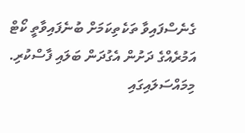ގެނެސްފައިވާ ތަކެތިކަމަށް ބުނެފައިވާތީ ކޯޓް އަމުރެއްގެ ދަށުން އެގުދަން ބަލައި ފާސްކުރި. މިމައްސަލައިގައި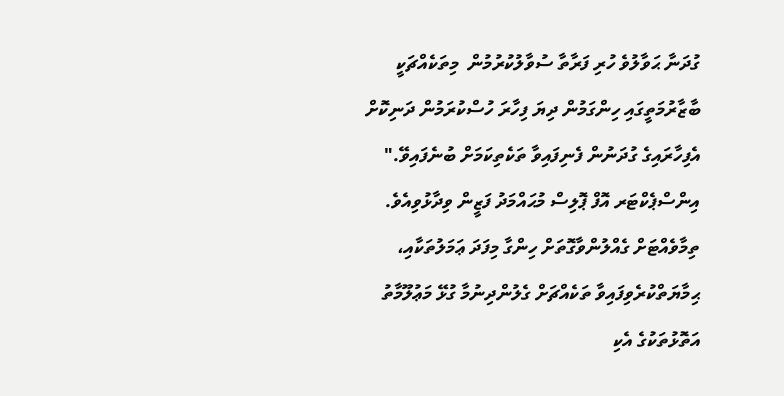ގުދަނާ ޙަވާލުވެ ހުރި ފަރާތާ ސުވާލުކުރުމުން  މިތަކެއްޗަކީ ބާޒާރުމަތީގައި ހިންގަމުން ދިޔަ ފިހާރަ ހުސްކުރަމުން ދަނިކޮށް އެފިހާރައިގެ ގުދަނުން ފެނިފައިވާ ތަކެތިކަމަށް ބުނެފައިވޭ." އިންސްޕެކްޓަރ އޮފް ޕޮލިސް މުޙައްމަދު ފަޒީން ވިދާޅުވިއެވެ.
ތިމާވެއްޓަށް ގެއްލުންވާގޮތަށް ހިންގާ މިފަދަ ޢަމަލުތަކާއި، ޙިމާޔަތްކުރެވިފައިވާ ތަކެއްޗަށް ގެލުންދިނުމާ ގުޅޭ މަޢުލޫމާތު އަތޮޅުތަކުގެ އެކި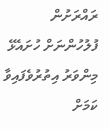ރައްރަށުން ފުލުހުންނަށް ހުށައެޅޭ މިންވަރު އިތުރުވެފައިވާ ކަމަށް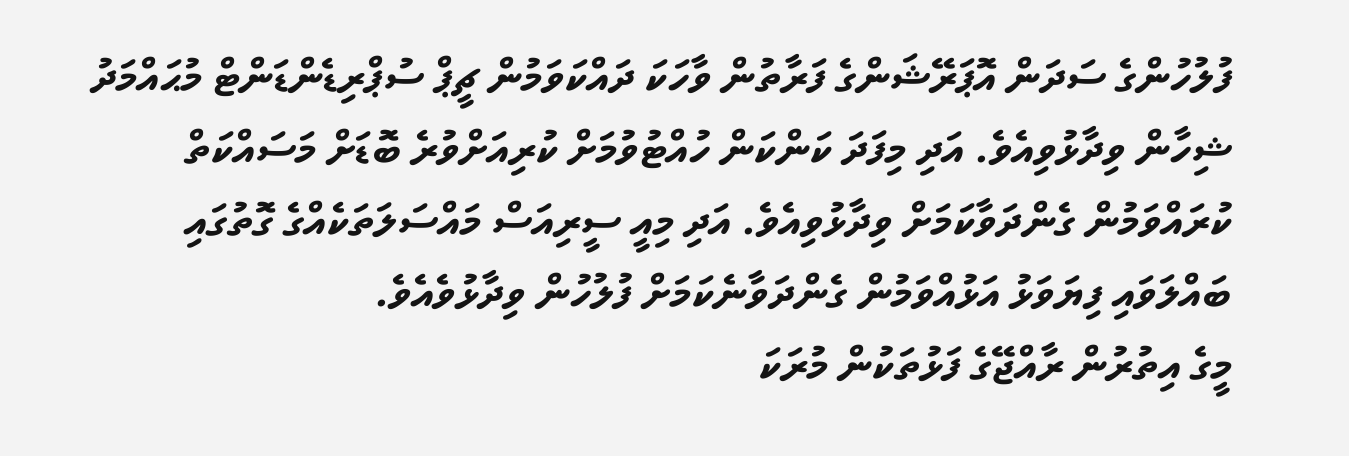ފުލުހުންގެ ސަދަން އޮޕަރޭޝަންގެ ފަރާތުން ވާހަކަ ދައްކަވަމުން ޗީޕް ސުޕްރިޑެންޑަންޓް މުޙައްމަދު ޝިހާން ވިދާޅުވިއެވެ. އަދި މިފަދަ ކަންކަން ހުއްޓުވުމަށް ކުރިއަށްވުރެ ބޮޑަށް މަސައްކަތް ކުރައްވަމުން ގެންދަވާކަމަށް ވިދާޅުވިއެވެ. އަދި މިއީ ސީރިއަސް މައްސަލަތަކެއްގެ ގޮތުގައި ބައްލަވައި ފިޔަވަޅު އަޅުއްވަމުން ގެންދަވާނެކަމަށް ފުލުހުން ވިދާޅުވެއެވެ.
މީގެ އިތުރުން ރާއްޖޭގެ ފަޅުތަކުން މުރަކަ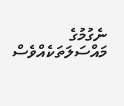ނެގުމުގެ މައްސަލަތަކެއްވެސް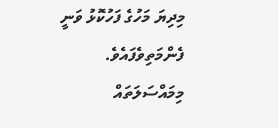މިދިޔަ މަހުގެ ފަހުކޮޅު ވަނީ ފެންމަތިވެފައެވެ. މިމައްސަލަތައް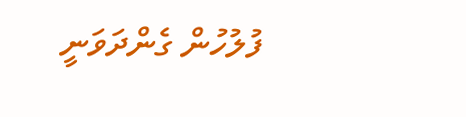ފުލުހުން ގެންދަވަނީ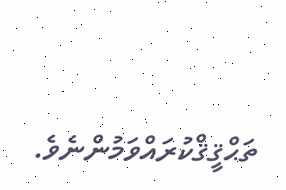ތަޙްޤީޤްކުރައްވަމުންނެވެ.